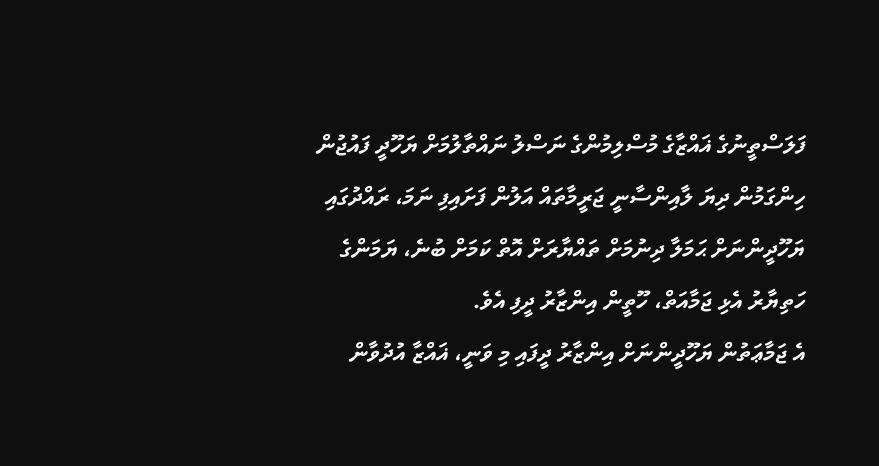ފަލަސްތީނުގެ ޣައްޒާގެ މުސްލިމުންގެ ނަސްލު ނައްތާލުމަށް ޔަހޫދީ ފައުޖުން ހިންގަމުން ދިޔަ ލާއިންސާނީ ޖަރީމާތައް އަލުން ފަށައިފި ނަމަ، ރައްދުގައި ޔަހޫދީންނަށް ޙަމަލާ ދިނުމަށް ތައްޔާރަށް އޮތް ކަމަށް ބުނެ، ޔަމަންގެ ހަތިޔާރު އެޅި ޖަމާއަތް، ހޫތީން އިންޒާރު ދީފި އެވެ.
އެ ޖަމާޢަތުން ޔަހޫދީންނަށް އިންޒާރު ދީފައި މި ވަނީ، ޣައްޒާ އުދުވާން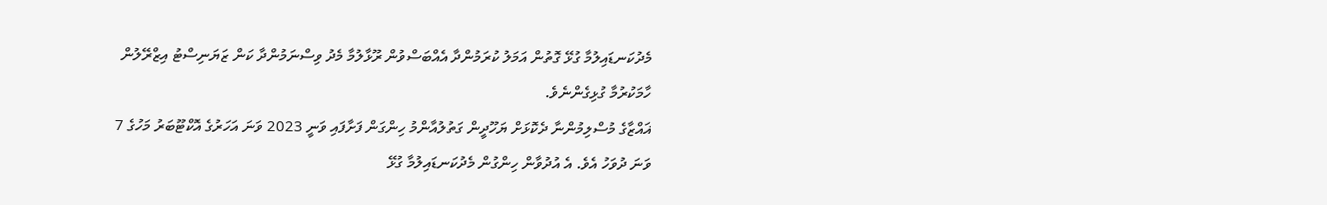މެދުކަނޑައިލުމާ ގުޅޭ ގޮތުން އަމަލު ކުރަމުންދާ އެއްބަސްވުން ރޫޅާލުމާ މެދު ވިސްނަމުންދާ ކަން ޒަޔަނިސްޓު އިޒްރޭލުން ހާމަކުރުމާ ގުޅިގެންނެވެ.
ޣައްޒާގެ މުސްލިމުންނާ ދެކޮޅަށް ޔަހޫދީން ގަތުލުއާންމު ހިންގަން ފަށާފައި ވަނީ 2023 ވަނަ އަހަރުގެ އޮކްޓޫބަރު މަހުގެ 7 ވަނަ ދުވަހު އެވެ. އެ އުދުވާން ހިންގުން މެދުކަނޑައިލުމާ ގުޅޭ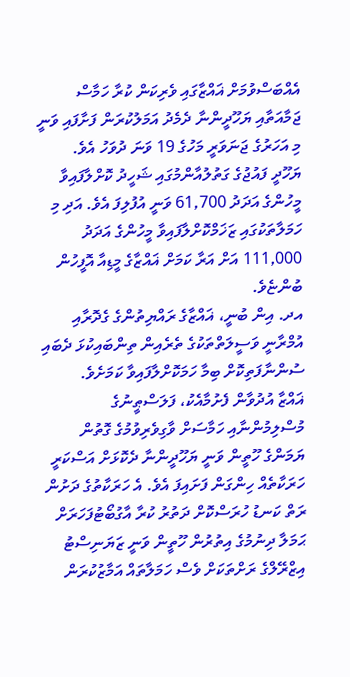އެއްބަސްވުމަށް ޣައްޒާގައި ވެރިކަން ކުރާ ހަމާސް ޖަމާއަތާއި ޔަހޫދީންނާ ދެމެދު އަމަލުކުރަން ފަށާފައި ވަނީ މި އަހަރުގެ ޖަނަވަރީ މަހުގެ 19 ވަނަ ދުވަހު އެވެ.
ޔަހޫދީ ފައުޖުގެ ގަތުލުއާންމުގައި ޝަހީދު ކޮށްލާފައިވާ މީހުންގެ އަދަދު 61,700 ވަނީ އުފުލިފަ އެވެ. އަދި މި ހަމަލާތަކުގައި ޒަޚަމްކޮށްލާފައިވާ މީހުންގެ އަދަދު 111,000 އަށް އަރާ ކަމަށް ޣައްޒާގެ މީޑިއާ އޮފީހުން ބުންޏެވެ.
އދ. އިން ބުނީ، ޣައްޒާގެ ރައްޔިތުންގެ ގެދޮރާއި އުމްރާނީ ވަސީލަތްތަކުގެ ތެރެއިން ތިންބައިކުޅަ ދެބައި ސުންނާފަތިކޮށް ބިމާ ހަމަކޮށްލާފައިވާ ކަމަށެވެ.
ޣައްޒާ އުދުވާން ފެށުމާއެކު، ފަލަސްޠީނުގެ މުސްލިމުންނާއި ހަމާސަށް ވާގިވެރިވުމުގެ ގޮތުން ޔަމަންގެ ހޫތީން ވަނީ ޔަހޫދީންނާ ދެކޮޅަށް އަސްކަރީ ހަރަކާތެއް ހިންގަން ފަށައިފަ އެވެ. އެ ހަރަކާތުގެ ދަށުން ރަތް ކަނޑު ހުރަސްކޮށް ދަތުރު ކުރާ އާގުބޯޓުފަހަރަށް ޙަމަލާ ދިނުމުގެ އިތުރުން ހޫތީން ވަނީ ޒަޔަނިސްޓު އިޒްރޭލްގެ ރަށްތަކަށް ވެސް ހަމަލާތައް އަމާޒުކުރަން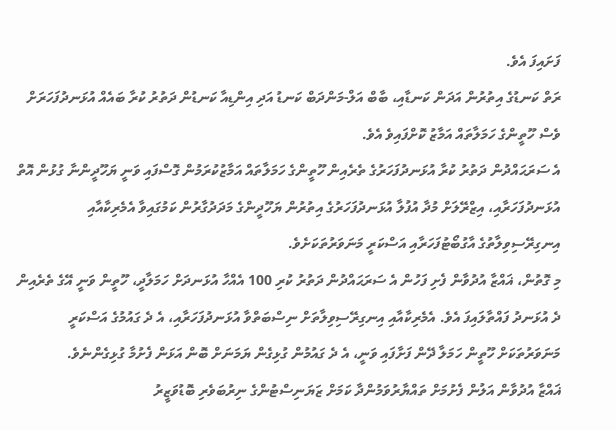ފަށައިފަ އެވެ.
ރަތް ކަނޑުގެ އިތުރުން އަދަން ކަނޑާއި، ބާބް އަލް-މަންދަބް ކަނޑު އަދި އިންޑިއާ ކަނޑުން ދަތުރު ކުރާ ބައެއް އުޅަނދުފަހަރަށް ވެސް ހޫތީންގެ ހަމަލާތައް އަމާޒު ކޮށްފައިވެ އެވެ.
އެ ސަރަޙައްދުން ދަތުރު ކުރާ އުޅަނދުފަހަރުގެ ތެރެއިން ހޫތީންގެ ހަމަލާތައް އަމާޒުކުރަމުން ގޮސްފައި ވަނީ ޔަހޫދީންނާ ގުޅުން އޮތް އުޅަނދުފަހަރާއި، އިޒްރޭލަށް މުދާ އުފުލާ އުޅަނދުފަހަރުގެ އިތުރުން ޔަހޫދީންގެ މަދަދުގާރުން ކަމުގައިވާ އެމެރިކާއާއި އިނގިރޭސިވިލާތުގެ އާގުބޯޓުފަހަރާއި އަސްކަރީ މަނަވަރުތަކަށެވެ.
މި ގޮތުން، ޣައްޒާ އުދުވާން ފެށި ފަހުން އެ ސަރަޙައްދުން ދަތުރު ކުރި 100 އެއްހާ އުޅަނދަށް ހަމަލާދީ، ހޫތީން ވަނީ އޭގެ ތެރެއިން ދެ އުޅަނދު ފައްތާލައިފަ އެވެ. އެމެރިކާއާއި އިނގިރޭސިވިލާތަށް ނިސްބަތްވާ އުޅަނދުފަހަރާއި، އެ ދެ ގައުމުގެ އަސްކަރީ މަނަވަރުތަކަށް ހޫތީން ހަމަލާ ދޭން ފަށާފައި ވަނީ، އެ ދެ ގައުމުން ގުޅިގެން ޔަމަނަށް ބޮން އަޅަން ފެށުމާ ގުޅިގެންނެވެ.
ޣައްޒާ އުދުވާން އަލުން ފެށުމަށް ތައްޔާރުވަމުންދާ ކަމަށް ޒަޔަނިސްޓުންގެ ނިރުބަވެރި ބޮޑުވަޒީރު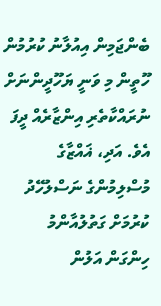ބެންޖަމިން އިއުލާނު ކުރުމުން ހޫތީން މި ވަނީ ޔަހޫދީންނަށް ނުރައްކާތެރި އިންޒާރެއް ދީފަ އެވެ. އަދި، ޣައްޒާގެ މުސްލިމުންގެ ނަސްލުހޭދު ކުރުމަށް ގަތުލުއާންމު ހިންގަން އަލުން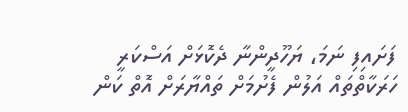ފަށައިފި ނަމަ، ޔަހޫދީންނާ ދެކޮޅަށް އަސްކަރީ ހަރަކާތްތައް އަލުން ފެށުމަށް ތައްޔާރަށް އޮތް ކަން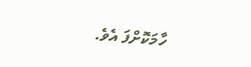ހާމަކޮށްފަ އެވެ.